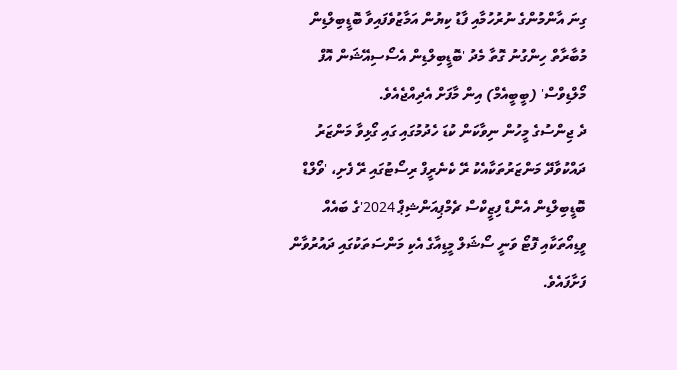ގިނަ އާންމުންގެ ނުރުހުމާއި ފާޑު ކިޔުން އަމާޒުވެފައިވާ ބޮޑީބިލްޑިން މުބާރާތް ހިންގުނު ގޮތާ މެދު 'ބޮޑީބިލްޑިން އެސޯސިއޭޝަން އޮފް މޯލްޑިވްސް' (ބީބީއެމް) އިން މާފަށް އެދިއްޖެއެވެ.
ދެ ޖިންސުގެ މީހުން ނިވާކަން ކުޑަ ހެދުމުގައި ގައި ގޯޅިވާ މަންޒަރު ދައްކުވާދޭ މަންޒަރުތަކާއެކު ރޭ ކެނެރީފް ރިސޯޓުގައި ރޭ ފެށި، 'ވޯލްޑް ބޮޑީބިލްޑިން އެންޑް ފިޒީކްސް ޗެމްޕިއަންޝިޕް 2024'ގެ ބައެއް ވީޑިއޯތަކާއި ފޮޓޯ ވަނީ ސޯޝަލް މީޑިއާގެ އެކި މަންސަތަކުގައި ދައުރުވާން ފަށާފައެވެ.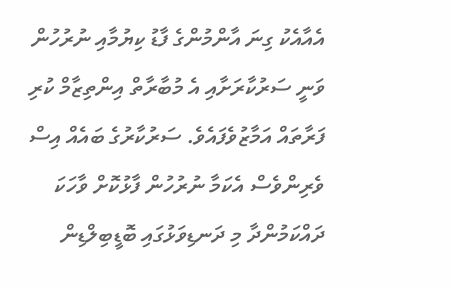އެއާއެކު ގިނަ އާންމުންގެ ފާޑު ކިޔުމާއި ނުރުހުން ވަނީ ސަރުކާރަށާއި އެ މުބާރާތް އިންތިޒާމް ކުރި ފަރާތައް އަމާޒުވެފައެވެ. ސަރުކާރުގެ ބައެއް އިސް ވެރިންވެސް އެކަމާ ނުރުހުން ފާޅުކޮށް ވާހަކަ ދައްކަމުންދާ މި ދަނޑިވަޅުގައި ބޮޑީބިލްޑިން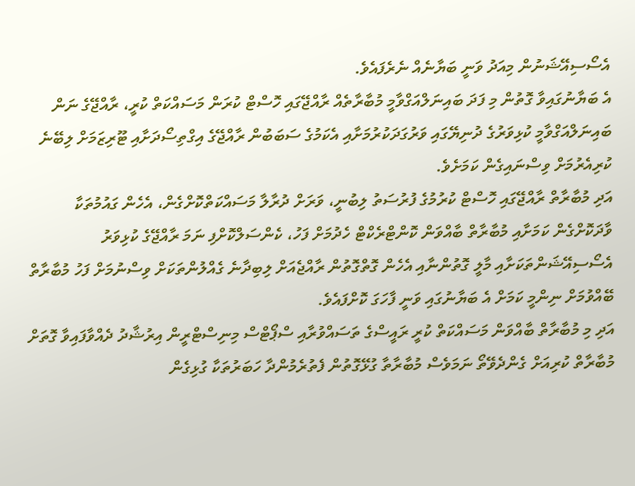އެސޯސިއޭޝަނުން މިއަދު ވަނީ ބަޔާނެއް ނެރެފައެވެ.
އެ ބަޔާނުގައިވާ ގޮތުން މި ފަދަ ބައިނަލްއަގްވާމީ މުބާރާތެއް ރާއްޖޭގައި ހޮސްޓް ކުރަން މަސައްކަތް ކުރީ، ރާއްޖޭގެ ނަން ބައިނަލްއަގްވާމީ ކުޅިވަރުގެ ދުނިޔޭގައި ވަރުގަދަކުރުމަށާއި އެކަމުގެ ސަބަބުން ރާއްޖޭގެ އިގްތިސޯދަށާއި ޓޫރިޒަމަށް ލިބޭނެ ކުރިއެރުމަށް ވިސްނައިގެން ކަމަށެވެ.
އަދި މުބާރާތް ރާއްޖޭގައި ހޮސްޓް ކުރުމުގެ ފުރުސަތު ލިބުނީ، ވަރަށް ދުރާލާ މަސައްކަތްކޮށްގެން، އެހެން ގައުމުތަކާ ވާދަކޮށްގެން ކަމަށާއި މުބާރާތް ބާއްވަން ކޮންޓްރެކްޓް ހެދުމަށް ފަހު، ކެންސަލްކޮށްފި ނަމަ ރާއްޖޭގެ ކުޅިވަރު އެސޯސިއޭޝަންތަކަށާއި މާލީ ގޮތުންނާއި އެހެން ގޮތްގޮތުން ރާއްޖެއަށް ލިބިދާނެ ގެއްލުންތަކަށް ވިސްނުމަށް ފަހު މުބާރާތް ބޭއްވުމަށް ނިންމީ ކަމަށް އެ ބަޔާނުގައި ވަނީ ފާހަގަ ކޮށްފައެވެ.
އަދި މި މުބާރާތް ބާއްވަން މަސައްކަތް ކުރީ ރައީސްގެ ތަސައްވުރާއި ސްޕޯޓްސް މިނިސްޓްރީން އިރުޝާދު ދެއްވާފައިވާ ގޮތަށް މުބާރާތް ކުރިއަށް ގެންދެވޭތޯ ނަމަވެސް މުބާރާތާ ގުޅޭގޮތުން ފެތުރެމުންދާ ހަބަރުތަކާ ގުޅިގެން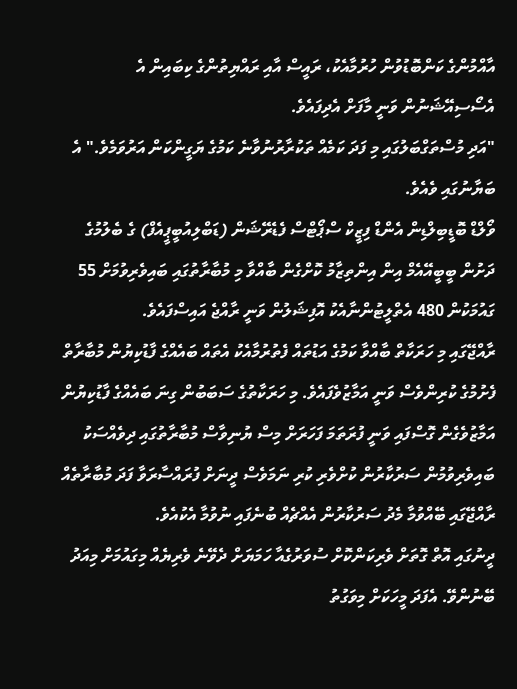އާއްމުންގެ ކަންބޮޑުވުން ހުރުމާއެކު، ރައީސް އާއި ރައްޔިތުންގެ ކިބައިން އެ އެސޯސިއޭޝަނުން ވަނީ މާފަށް އެދިފައެވެ.
"އަދި މުސްތަގްބަލުގައި މި ފަދަ ކަމެއް ތަކުރާރުނުވާނެ ކަމުގެ ޔަގީންކަން އަރުވަމެވެ." އެ ބަޔާނުގައި ވެއެވެ.
ވޯލްޑް ބޮޑީބިލްޑިން އެންޑް ފިޒީކް ސްޕޯޓްސް ފެޑެރޭޝަން (ޑަބްލިއުބީޕީއެފް) ގެ ބެލުމުގެ ދަށުން ބީބީއޭއެމް އިން އިންތިޒާމު ކޮށްގެން ބާއްވާ މި މުބާރާތުގައި ބައިވެރިވުމަށް 55 ގައުމަކުން 480 އެތްލީޓުންނާއެކު އޮފިޝަލުން ވަނީ ރާއްޖެ އައިސްފައެވެ.
ރާއްޖޭގައި މި ހަރަކާތް ބާއްވާ ކަމުގެ އަޑުތައް ފެތުރުމާއެކު އެތައް ބައެއްގެ ފާޑުކިޔުން މުބާރާތް ފެށުމުގެ ކުރިންވެސް ވަނީ އަމާޒުވެފައެވެ. މި ހަރަކާތުގެ ސަބަބުން ގިނަ ބައެއްގެ ފާޑުކިޔުން އަމާޒުވެގެން ގޮސްފައި ވަނީ ފުރަތަމަ ފަހަރަށް މިސް ޔުނިވާސް މުބާރާތުގައި ދިވެއްސަކު ބައިވެރިވުމުން ސަރުކާރުން ކުށްވެރި ކުރި ނަމަވެސް ދީނަށް ފުރައްސާރަވާ ފަދަ މުބާރާތެއް ރާއްޖޭގައި ބޭއްވުމާ މެދު ސަރުކާރުން އެއްޗެއް ބުނެފައި ނުވުމާ އެކުއެވެ.
ދީނުގައި އޮތް ގޮތަށް ވެރިކަންކޮށް ސުވަރުގެއާ ހަމަޔަށް ދެވޭނެ ވެރިޔެއް މިގައުމަށް މިއަދު ބޭނުންވޭ. އެފަދަ މީހަކަށް މިވަގުތު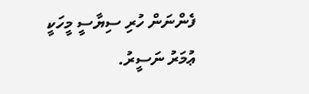ފެންނަން ހުރި ސިޔާސީ މީހަކީ ޢުމަރު ނަސީރު.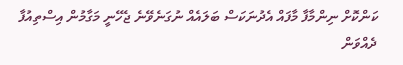ކަންކޮށް ނިންމާފާ މާފައް އެދުނަކަސް ބަލައެއް ނުގަނެވޭނެ ޖެހޭނީ މަގާމުން އިސްތިއުފާ ދެއްވަން